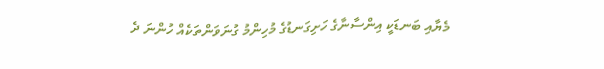މެޔާއި ބަނޑަކީ އިންސާނާގެ ހަށިގަނޑުގެ މުހިންމު ގުނަވަންތަކެއް ހުންނަ ދެ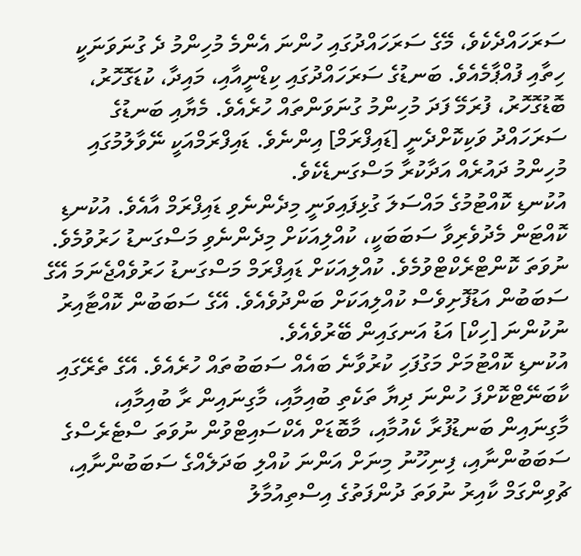ސަރަހައްދެކެވެ، މޭގެ ސަރަހައްދުގައި ހުންނަ އެންމެ މުހިންމު ދެ ގުނަވަނަކީ ހިތާއި ފުއްޕާމެއެވެ. ބަނޑުގެ ސަރަހައްދުގައި ކިޑްނީއާއި، މައިދާ، ކުޑަގޮހޮރު، ބޮޑުގޮހޮރު، ފުރަމޭ ފަދަ މުހިންމު ގުނަވަންތައް ހުރެއެވެ. މެޔާއި ބަނޑުގެ ސަރަހައްދު ވަކިކޮށްދެނީ [ޑައިފްރަމް] އިންނެވެ. ޑައިފްރަމްއަކީ ނޭވާލުމުގައި މުހިންމު ދައުރެއް އަދާކުރާ މަސްގަނޑެކެވެ.
އުކުނޑި ކޮއްޓުމުގެ މައްސަލަ ގުޅިފައިވަނީ މިދެންނެވި ޑައިފްރަމް އާއެވެ. އުކުނޑި ކޮއްޓަން މެދުވެރިވާ ސަބަބަކީ، ކުއްލިއަކަށް މިދެންނެވި މަސްގަނޑު ހަރުވުމެވެ. ނުވަތަ ކޮންޓްރެކްޓްވުމެވެ. ކުއްލިއަކަށް ޑައިފްރަމް މަސްގަނޑު ހަރުވެއްޖެނަމަ އޭގެ ސަބަބުން އަޑުފޮށިވެސް ކުއްލިއަކަށް ބަންދުވެއެވެ. އޭގެ ސަބަބުން ކޮއްޓާއިރު ނުކުންނަ [ހިކް] އަޑު އަނގައިން ބޭރުވެއެވެ.
އުކުނޑި ކޮއްޓުމަށް މަގުފަހި ކުރުވާނެ ބައެއް ސަބަބުތައް ހުރެއެވެ. އޭގެ ތެރޭގައި ކާބަނޭޓްކޮށްފަ ހުންނަ ދިޔާ ތަކެތި ބުއިމާއި، މާގިނައިން ރާ ބުއިމާއި، މާގިނައިން ބަނޑުފުރާ ކެއުމާއި، މާބޮޑަށް އެކްސައިޓްވުން ނުވަތަ ސްޓެރެސްގެ ސަބަބުންނާއި، ފިނިހޫނު މިނަށް އަންނަ ކުއްލި ބަދަލެއްގެ ސަބަބުންނާއި، ޗުވިންގަމް ކާއިރު ނުވަތަ ދުންފަތުގެ އިސްތިއުމާލު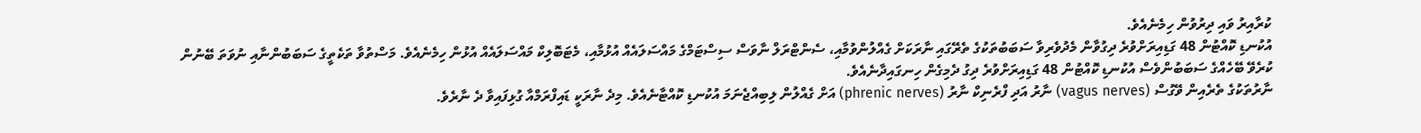ކުރާއިރު ވައި ދިރުވުން ހިމެނެއެވެ.
އުކުނޑި ކޮއްޓުން 48 ގަޑިއިރަށްވުރެ ދިގުވާން މެދުވެރިވާ ސަބަބުތަކުގެ ތެރޭގައި ނާރަކަށް ގެއްލުންވުމާއި، ސެންޓްރަލް ނާވަސް ސިސްޓަމްގެ މައްސަލައެއް އުޅުމާއި، މެޓަބޮލިކް މައްސަލައެއް އުޅުން ހިމެނެއެވެ. މަސްތުވާ ތަކެތީގެ ސަބަބުންނާއި ނުވަތަ ބޭނުން ކުރެވޭ ބޭހެއްގެ ސަބަބުންވެސް އުކުނޑި ކޮއްޓުން 48 ގަޑިއިރަށްވުރެ ދިގު ދެމިގެން ހިނގައިދާނެއެވެ.
ނާރުތަކުގެ ތެރެއިން ވޭގުސް (vagus nerves) ނާރު އަދި ފްރެނިކް ނާރު (phrenic nerves) އަށް ގެއްލުން ލިބިއްޖެނަމަ އުކުނޑި ކޮއްޓާނެއެވެ. މިދެ ނާރަކީ ޑައިފްރަމްއާ ގުޅިފައިވާ ދެ ނާރެވެ.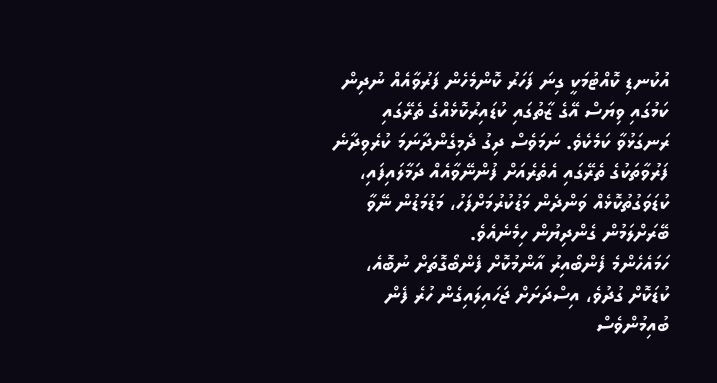އުކުނޑި ކޮއްޓުމަކީ ގިނަ ފަހަރު ކޮންމެހެން ފަރުވާއެއް ނުދިން ކަމުގައި ވިޔަސް އޭގެ ޒާތުގައި ކުޑައިރުކޮޅެއްގެ ތެރޭގައި ރަނގަޅުވާ ކަމެކެވެ. ނަމަވެސް ދިގު ދެމިގެންދާނަމަ ކުރެވިދާނެ ފަރުވާތަކުގެ ތެރޭގައި އެތެރެއަށް ފުންނޭވާއެއް ދަމާލައިފައި، ކުޑަވަގުތުކޮޅެއް ވަންދެން މަޑުކުރުމަށްފަހު، މަޑުމަޑުން ނޭވާ ބޭރަށްލަމުން ގެންދިޔުން ހިމެނެއެވެ.
ހަމައެހެންމެ ފެންބޯއިރު އާންމުކޮށް ފެންބޯގޮތަށް ނުބޮއެ، ކުޑަކޮށް ގުދުވެ، އިސްދަށަށް ޖަހައިލައިގެން ހުރެ ފެން ބުއިމުންވެސް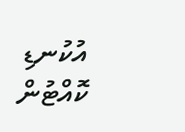އުކުނޑި ކޮއްޓުން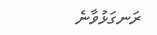ރަނގަޅުވާނެ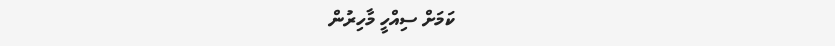ކަމަށް ސިއްހީ މާހިރުން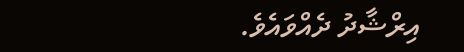އިރްޝާދު ދެއްވައެވެ.